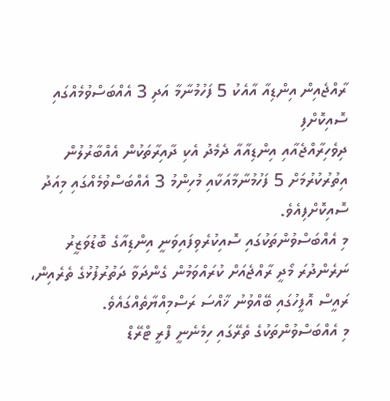ރާއްޖެއިން އިންޑިއާ އާއެކު 5 ފަހުމުނާމާ އަދި 3 އެއްބަސްވުމެއްގައި ސޮއިކޮށްފި
ދިވެހިރާއްޖެއާއި އިންޑިއާއާ ދެމެދު އެކި ދާއިރާތަކުން އެއްބާރުލުން އިތުރުކުރުމަށް 5 ފަހުމުނާމާއަކާއި މުހިންމު 3 އެއްބަސްވުމެއްގައި މިއަދު ސޮއިކޮށްފިއެވެ.
މި އެއްބަސްވުންތަކުގައި ސޮއިކުރެވިފައިވަނީ އިންޑިއާގެ ބޮޑުވަޒީރު ނަރެންދުރަ މޯދީ ރާއްޖެއަށް ކުރައްވަމުން ގެންދަވާ ދަތުރުފުޅުގެ ތެރެއިން، ރައީސް އޮފީހުގައި ބޭއްވުނު ޚާއްސަ ރަސްމިއްޔާތެއްގައެވެ.
މި އެއްބަސްވުންތަކުގެ ތެރޭގައި ހިމެނެނީ ފްރީ ޓްރޭޑް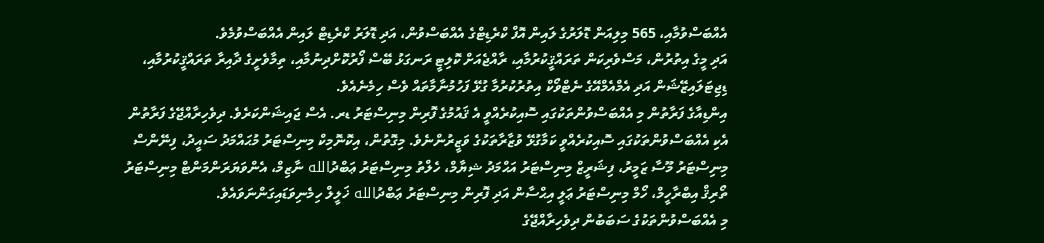އެއްބަސްވުމާއި، 565 މިލިއަން ޑޮލަރުގެ ލައިން އޮފް ކްރެޑިޓްގެ އެއްބަސްވުން، އަދި ޑޮލަރު ކްރެޑިޓް ލައިން އެއްބަސްވުމެވެ.
އަދި މީގެ އިތުރުން، މަސްވެރިކަން ތަރައްޤީކުރުމާއި، ރާއްޖެއަށް ކޮލިޓީ ރަނގަޅު ބޭސް ފޯރުކޮށްދިނުމާއި، ތިމާވެށީގެ ދާއިރާ ތަރައްޤީކުރުމާއި، ޑިޖިޓަލައިޒޭޝަން އަދި އެމްއެމްއޭގެ ނެޓްވޯކް އިތުރުކުރުމާ ގުޅޭ ފަހުމުނާމާތައް ވެސް ހިމެނެއެވެ.
އިންޑިއާގެ ފަރާތުން މި އެއްބަސްވުންތަކުގައި ސޮއިކުރެއްވީ އެ ޤައުމުގެ ފޮރިން މިނިސްޓަރު ޑރ. އެސް ޖައިޝަންކަރެވެ. ދިވެހިރާއްޖޭގެ ފަރާތުން އެކި އެއްބަސްވުންތަކުގައި ސޮއިކުރެއްވީ ކަމާގުޅޭ ވުޒާރާތަކުގެ ވަޒީރުންނެވެ. މިގޮތުން، އިކޮނޮމިކް މިނިސްޓަރު މުޙައްމަދު ސައީދު، ފިނޭންސް މިނިސްޓަރު މޫސާ ޒަމީރު، ފިޝަރީޒް މިނިސްޓަރު އަޙްމަދު ޝިޔާމް، ހެލްތު މިނިސްޓަރު ޢަބްދުالله ނާޒިމް، އެންވަޔަރަންމަންޓް މިނިސްޓަރު ތޯރިޤް އިބްރާހީމް، ހޯމް މިނިސްޓަރު ޢަލީ އިޙްސާން އަދި ފޮރިން މިނިސްޓަރު ޢަބްދުالله ޚަލީލް ހިމެނިވަޑައިގަންނަވައެވެ.
މި އެއްބަސްވުންތަކުގެ ސަބަބުން ދިވެހިރާއްޖޭގެ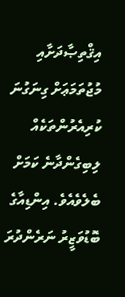އިޤްތިޞާދަށާއި މުޖުތަމަޢަށް ގިނަގުނަ ކުރިއެރުންތަކެއް ލިބިގެންދާނެ ކަމަށް ބެލެވެއެވެ. އިންޑިއާގެ ބޮޑުވަޒީރު ނަރެންދުރަ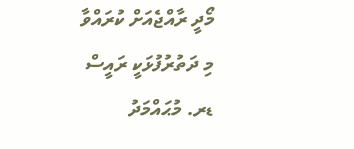މޯދީ ރާއްޖެއަށް ކުރައްވާ މި ދަތުރުފުޅަކީ ރައީސް ޑރ. މުޙައްމަދު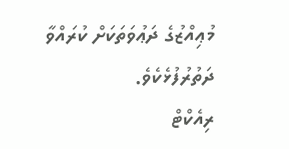މުޢިއްޒުގެ ދަޢުވަތަކަށް ކުރައްވާ ދަތުރުފުޅެކެވެ.
ރިއެކްޓް